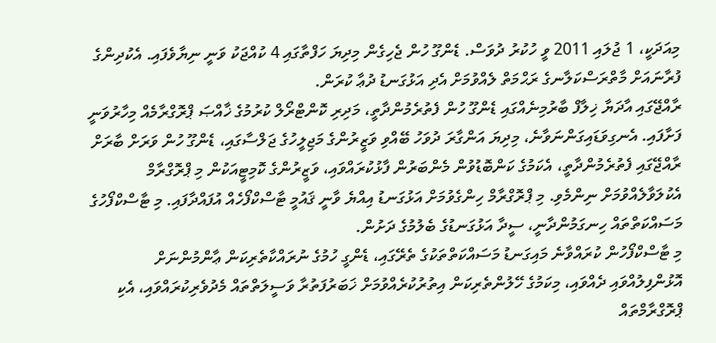މިއަދަކީ، 1 ޖުލައި 2011 ވީ ހުކުރު ދުވަސް. ޑެންގޫ ހުން ޖެހިގެން މިދިޔަ ހަފްތާގައި 4 ކުއްޖަކު ވަނީ ނިޔާވެފައި. އެކުދިންގެ ފުރާނައަށް މާތްރަސްކަލާނގެ ރަޙްމަތް ލެއްވުމަށް އެދި އަޅުގަނޑު ދުޢާ ކުރަން.
ރާއްޖޭގައި އާދަޔާ ޚިލާފް ބާރުމިނެއްގައި ޑެންގޫ ހުން ފެތުރެމުންދާތީ، މަދިރި ކޮންޓްރޯލް ކުރުމުގެ ޚާއްޞަ ޕްރޮގްރާމެއް މިހާރުވަނީ ފަށާފައި. އެނގިވަޑައިގަންނަވާނެ، މިދިޔަ އަންގާރަ ދުވަހު ބޭއްވި ވަޒީރުންގެ މަޖިލީހުގެ ޖަލްސާގައި، ޑެންގޫ ހުން ވަރަށް ބާރަށް ރާއްޖޭގައި ފެތުރެމުންދާތީ، އެކަމުގެ ކަންބޮޑުވުން މެންބަރުން ފާޅުކުރައްވައި، ވަޒީރުންގެ ކޮމިޓީއަކުން މި ޕްރޮގްރާމް އެކުލަވާލެއްވުމަށް ނިންމެވި. މި ޕްރޮގްރާމް ހިންގެވުމަށް އަޅުގަނޑު އިއްޔެ ވާނީ ޤައުމީ ޓާސްކްފޯހެއް އުފައްދާފައި. މި ޓާސްކްފޯހުގެ މަސައްކަތްތައް ހިނގަމުންދާނީ، ސީދާ އަޅުގަނޑުގެ ބެލުމުގެ ދަށުން.
މި ޓާސްކްފޯހުން ކުރައްވާނެ މައިގަނޑު މަސައްކަތްތަކުގެ ތެރޭގައި، ޑެންގީ ހުމުގެ ނުރައްކާތެރިކަން ޢާންމުންނަށް އޮޅުންފިލުއްވައި ދެއްވައި، މިކަމުގެ ހޭލުންތެރިކަން އިތުރުކުރެއްވުމަށް ޚަބަރުފަތުރާ ވަސީލަތްތައް މެދުވެރިކުރައްވައި، އެކި ޕްރޮގްރާމްތައް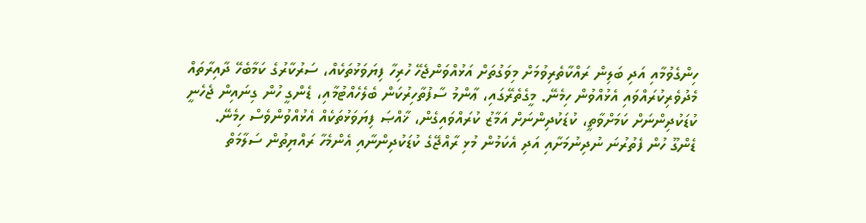ހިންގެވުމާއި އަދި ބަލިން ރައްކާތެރިވުމަށް މިވަގުތަށް އަޅުއްވަންޖެހޭ ހުރިހާ ފިޔަވަޅުތަކެއް، ސަރުކާރުގެ ކަމާބެހޭ ދާއިރާތައް މެދުވެރިކުރައްވައި އެޅުއްވުން ހިމެނޭ. މީގެތެރޭގައި، ޢާންމު ސާފުތާހިރުކަން ބެލެހެއްޓުމާއި، ޑެންގީ ހުން ގިނައިން ޖެހެނީ ކުޑަކުދިންނަށް ކަމަށްވާތީ، ކުޑަކުދިންނަށް އަމާޒު ކުރައްވައިގެން، ޚާއްޞަ ފިޔަވަޅުތަކެއް އެޅުއްވުންވެސް ހިމެނޭ.
ޑެންގޫ ހުން ފެތުރުނަ ނުދިނުމަށާއި އަދި އެކަމުން މުޅި ރާއްޖޭގެ ކުޑަކުދިންނާއި އެންމެހާ ރައްޔިތުން ސަލާމަތް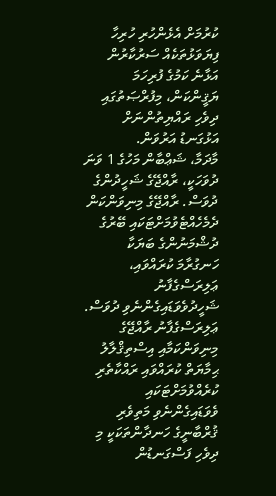ކުރުމަށް އެޅެންހުރި ހުރިހާ ފިޔަވަޅުތަކެއް ސަރުކާރުން އަޅާނެ ކަމުގެ ފުރިހަމަ ޔަޤީންކަން، މިފުރްޞަތުގައި ދިވެހި ރައްޔިތުންނަށް އަޅުގަނޑު އަރުވަން.
މާދަމާ، ޝަޢްބާން މަހުގެ 1 ވަނަ ދުވަހަކީ، ރާއްޖޭގެ ޝަހީދުންގެ ދުވަސް. ރާއްޖޭގެ މިނިވަންކަން ދެމެހެއްޓެވުމަށްޓަކައި ބޭރުގެ ދުޝްމަނުންގެ ބަޔަކާ ހަނގުރާމަ ކުރައްވައި، ޢަލިރަސްގެފާނު ޝަހީދުވެވަޑައިގެންނެވި ދުވަސް. ޢަލިރަސްގެފާނު ރާއްޖޭގެ މިނިވަންކަމާއި އިސްތިޤްލާލު ޙިމާޔަތް ކުރައްވައި ރައްކާތެރި ކުރެއްވުމަށްޓަކައި ވެވަޑައިގެންނެވި މަތިވެރި ޤުރްބާނީގެ ހަނދާންތަކަކީ މި ދިވެހި ފަސްގަނޑުން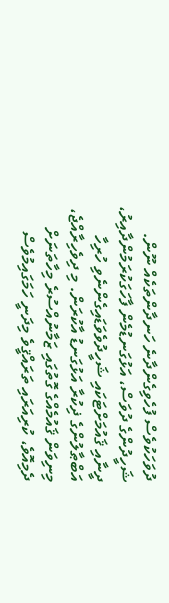ދުވަހަކުވެސް ފުހެވިގެންދާނެ ހަނދާންތަކެއް ނޫން.
ޝަހީދުންގެ ދުވަސް، އަޅުގަނޑުމެން ފާހަގަކުރަމުންދާއިރު، ދީނާއި ޤައުމަށްޓަކައި ޝަހީދުވެވަޑައިގެންނެވި ހުރިހާ އަބްޠާލުންގެ ޛިކުރާ އަޅުގަނޑު އާކުރަން. މި ދިވެހިރާއްޖެ، މިނިވަން ޤައުމެއްގެ ގޮތުގައި ޒަމާނުއްސުރެ މިހާތަނަށް ދެމިއޮވެ، ކުރިއަރައި ތަރައްޤީވެ މިދަނީ ހަމަގައިމުވެސް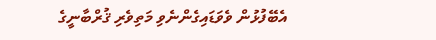އެބޭފުޅުން ވެވަޑައިގެންނެވި މަތިވެރި ޤުރްބާނީގެ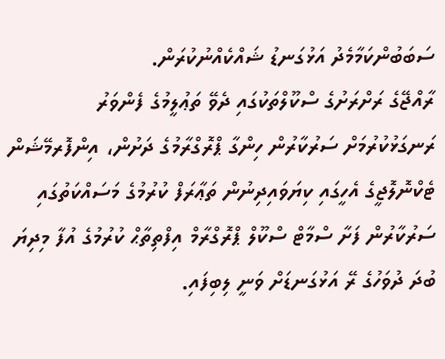ސަބަބުންކަމާމެދު އަޅުގަނޑު ޝައްކެއްނުކުރަން.
ރާއްޖޭގެ ރަށްރަށުގެ ސްކޫލްތަކުގައި ދެވޭ ތަޢުލީމުގެ ފެންވަރު ރަނގަޅުކުރުމަށް ސަރުކާރުން ހިންގާ ޕްރޮގްރާމުގެ ދަށުން، އިންފޮރމޭޝަން ޓެކްނޮލޮޖީގެ އެހީގައި ކިޔަވައިދިނުން ތަޢާރަފް ކުރުމުގެ މަސައްކަތުގައި ސަރުކާރުން ފަށާ ސްމާޓް ސްކޫލް ޕްރޮގްރާމް އިފްތިތާޙް ކުރުމުގެ އުފާ މިދިޔަ ބުދަ ދުވަހުގެ ރޭ އަޅުގަނޑަށް ވަނީ ލިބިފައި.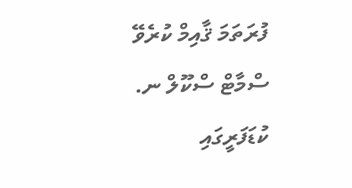ފުރަތަމަ ޤާއިމް ކުރެވޭ ސްމާޓް ސްކޫލް ނ. ކުޑަފަރީގައި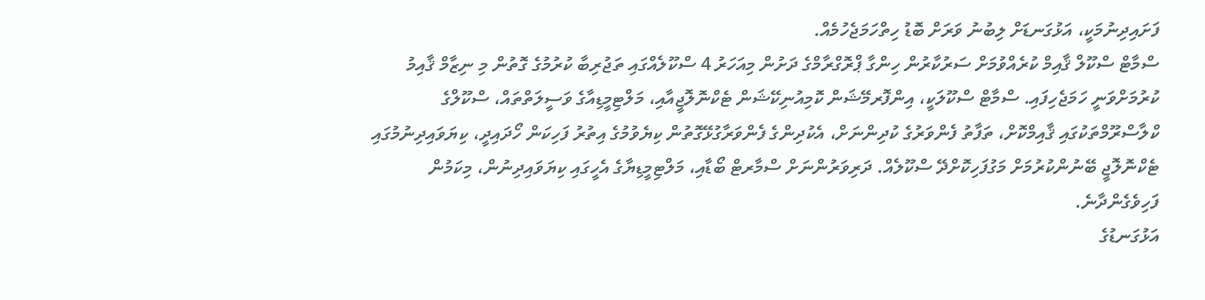ފަށައިދިނުމަކީ، އަޅުގަނޑަށް ލިބުނު ވަރަށް ބޮޑު ހިތްހަމަޖެހުމެއް.
ސްމާޓް ސްކޫލް ޤާއިމް ކުރެއްވުމަށް ސަރުކާރުން ހިންގާ ޕްރޮގްރާމްގެ ދަށުން މިއަހަރު 4 ސްކޫލެއްގައި ތަޖުރިބާ ކުރުމުގެ ގޮތުން މި ނިޒާމް ޤާއިމު ކުރުމަށްވަނީ ހަމަޖެހިފައި. ސްމާޓް ސްކޫލަކީ، އިންފޮރމޭޝަން ކޮމިއުނިކޭޝަން ޓެކްނޮލޮޖީއާއި، މަލްޓިމީޑިއާގެ ވަސީލަތްތައް، ސްކޫލްގެ ކްލާސްރޫމްތަކުގައި ޤާއިމްކޮށް، ތަފާތު ފެންވަރުގެ ކުދިންނަށް، އެކުދިންގެ ފެންވަރާގުޅޭގޮތުން ކިޔެވުމުގެ އިތުރު ފަހިކަން ހޯދައިދީ، ކިޔަވައިދިނުމުގައި ޓެކްނޮލޮޖީ ބޭނުންކުރުމަށް މަގުފަހިކޮށްދޭ ސްކޫލެއް. ދަރިވަރުންނަށް ސްމާރޓް ބޯޑާއި، މަލްޓިމީޑިޔާގެ އެހީގައި ކިޔަވައިދިނުން، މިކަމުން ފަހިވެގެންދާނެ.
އަޅުގަނޑުގެ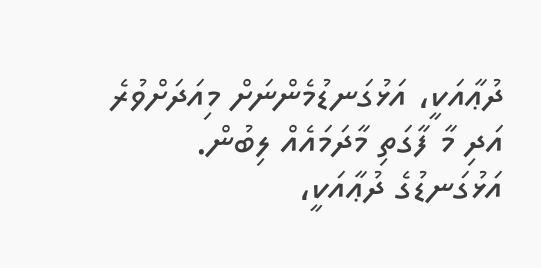ދުޢާއަކީ، އަޅުގަނޑުމެންނަށް މިއަދަށްވުރެ އަދި މާ ފާގަތި މާދަމައެއް ލިބުން. އަޅުގަނޑުގެ ދުޢާއަކީ،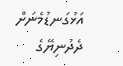އަޅުގަނޑުމެނަށް ދެދުނިޔޭގެ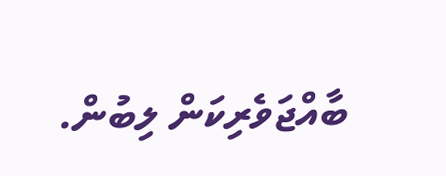ބާއްޖަވެރިކަން ލިބުން.